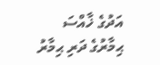އަދުގެ ޚާއްސަ
ޙިމާރުގެ ދަރި ޙިމާރު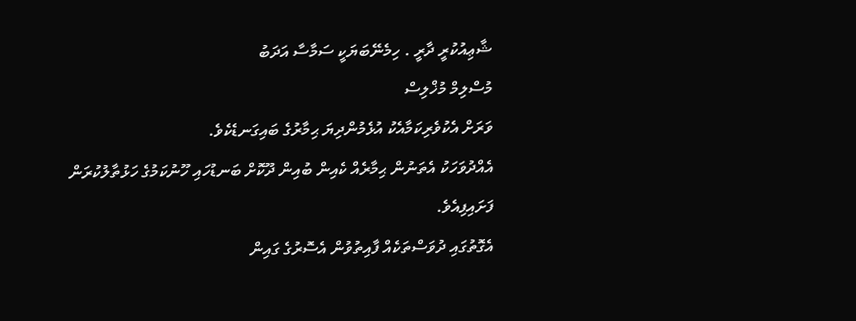ޝާޢިއުކުރީ ދާރީ . ހިމެނޭބަޔަކީ ސަމާސާ އަދަބު
މުސްލިމް މުޚްލިސް
ވަރަށް އެކުވެރިކަމާއެކު އުޅެމުންދިޔަ ޙިމާރުގެ ބައިގަނޑެކެވެ.
އެއްދުވަހަކު އެތަނުން ޙިމާރެއް ކެއިން ބުއިން ދޫކޮށް ބަނޑުހައި ހޫނުކަމުގެ ހަޅުތާލުކުރަން ފަށައިފިއެވެ.
އެގޮތުގައި ދުވަސްތަކެއް ފާއިތުވުން އެސޮރުގެ ގައިން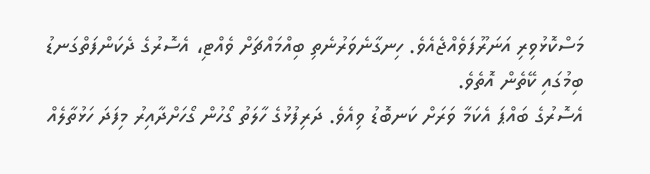މަސްކޮޅުވިރި އަނަރޫފަވެއްޖެއެވެ. ހިނގާނެވަރުނެތި ބިއްމައްޗަށް ވެއްޓި، އެސޮރުގެ ދެކަންފަތްގަނޑު ބިމުގައި ކޭތެން އޮތެވެ.
އެސޮރުގެ ބައްޕަ އެކަމާ ވަރަށް ކަނބޮޑު ވިއެވެ. ދަރިފުޅުގެ ހާލަތު ގޯހުން ގޯހަށްދާއިރު މިފަދަ ހަޅުތާލެއް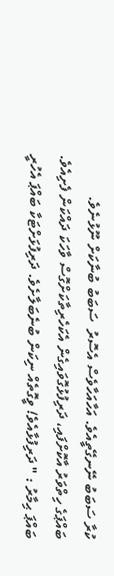ކުރާ ސަބަބު ނޭނގޭތީއެވެ. އަހާއަހާވެސް އެސޮރު  ސަބަބު ބުނާކަށް ނޫޅުނެވެ.
ބައްޕަގެ ހިތްވަރު އާކޮށްފައި، ދަރިފުޅުގޮވައިގެން އެކަހެރިތާކަށްގޮސް ވާހަކަ ދައްކަން ފެށިއެވެ.
ބައްޕަ ޙިމާރު : " ދަރިފުޅާއެވެ! ވީގޮތެއް ނިކަން ބުނެބަލާށެވެ. ދަރިފުޅަށްޓަކާ ބައްޕަ އެހުރީ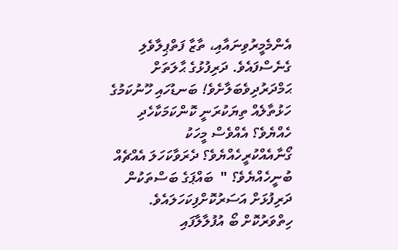އެންމެމީރުވިނައާއި، ތާޒާ ފަތްޕިލާވެލި ގެނެސްފައެވެ. ދަރިފުޅުގެ ޙާލަތަށް ޙަމްދަރުދިވެބަލާށެވެ! ބަނޑުހައި ހޫނުކަމުގެ ހަޅުތާލެއް ތިޔަކުރަނީ ކޮންކަމަކާހެދި ހެއްޔެވެ؟ އެއްވެސް މީހަކު ގޯނާއެއްކުރީހެއްޔެވެ؟ ދެރަވާކަހަލަ އެއްޗެއް ބުނީހެއްޔެވެ؟ "  ބައްޕަގެ ބަސްތަކުން ދަރިފުޅަށް އަސަރުކޮށްފިކަހަލައެވެ. ހިތްވަރުކޮށް ބޯ އުފުލާލާފައި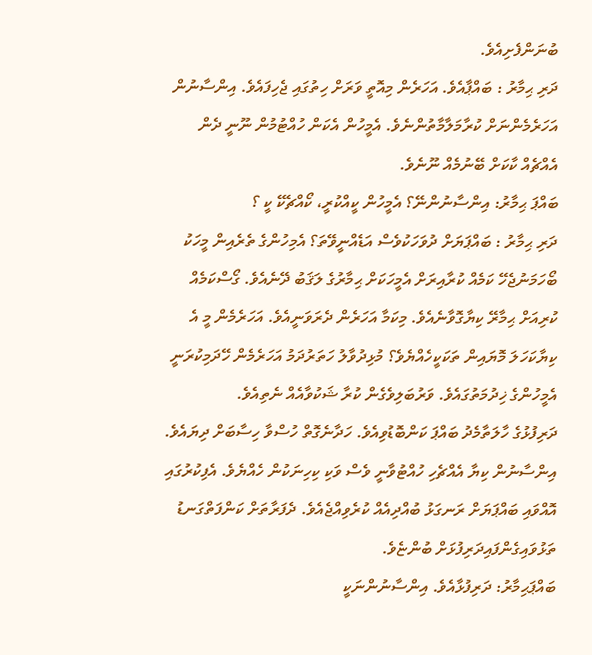ބުނަންފެށިއެވެ.
ދަރި ޙިމާރު : ބައްޕާއެވެ. އަހަރެން މިއޮތީ ވަރަށް ހިތުގައި ޖެހިފައެވެ. އިންސާނުން އަހަރެމެންނަށް ކުރާމަލާމާތުންނެވެ. އެމީހުން އެކަން ހުއްޓުމުން ނޫނީ ދެން އެއްޗެއް ކާކަށް ބޭނުމެއް ނޫނެވެ.
ބައްޕަ ޙިމާރު: އިންސާނުންނޭ؟ އެމީހުން ކީއްކުރީ، ކޯއްޗެކޭ ކީ ؟
ދަރި ޙިމާރު : ބައްޕަޔަށް ދުވަހަކުވެސް އަޑެއްނީވޭތަ؟ އެމިހުންގެ ތެރެއިން މީހަކު ބޯހަމަނުޖެހޭ ކަމެއް ކުރާއިރަށް އެމީހަކަށް ޙިމާރުގެ ލަޤަބު ދޭނެއެވެ. ގޯސްކަމެއް ކުރިއަށް ޙިމާރޭ ކިޔާގޮވާނެއެވެ. މިކަމާ އަހަރެން ދެރަވަނީއެވެ. އަހަރެމެން މީ އެ ކިޔާކަހަލަ މޮޔައިން ތަކަކީހެއްޔެވެ؟ މުޅިދުވާލު ހަތަރުދަމު އަހަރެމެން ހޭދަމިކުރަނީ އެމީހުންގެ ޚިދުމަތުގައެވެ. ވަރުބަލިވެގެން ކުރާ ޝަކުވާއެއް ނެތިއެވެ.
ދަރިފުޅުގެ ހާލަތާމެދު ބައްޕަ ކަންބޮޑުވިއެވެ. ހަދާނެގޮތް ހުސްވާ ހިސާބަށް ދިޔައެވެ. އިންސާނުން ކިޔާ އެއްޗެހި ހުއްޓުވާނީ ވެސް ވަކި ކިހިނަކުން ހެއްޔެވެ. އެފިކުރުގައި އޮއްވައި ބައްޕަޔަށް ރަނގަޅު ބުއްދިއެއް ކުރެވިއްޖެއެވެ. ދެފަރާތަށް ކަންފަތްގަނޑު ތަޅުވައިގެންފައިދަރިފުޅަށް ބުންޏެވެ.
ބައްޕަޙިމާރު: ދަރިފުޅާއެވެ. އިންސާނުންނަކީ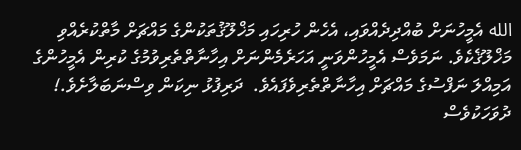الله އެމީހުނަށް ބުއްދިދެއްވައި، އެހެން ހުރިހައި މަޚްލޫޤުތަކުންގެ މައްޗަށް މާތްކުރެއްވި މަޚްލޫޤެކެވެ. ނަމަވެސް އެމީހުންވަނީ އަހަރެމެންނަށް އިހާނާތްތެރިވުމުގެ ކުރިން އެމީހުންގެ އަމިއްލަ ނަފްސުގެ މައްޗަށް އިހާނާތްތެރިވެފައެވެ.  ދަރިފުޅު ނިކަން ވިސްނަބަލާށެވެ.!
ދުވަހަކުވެސް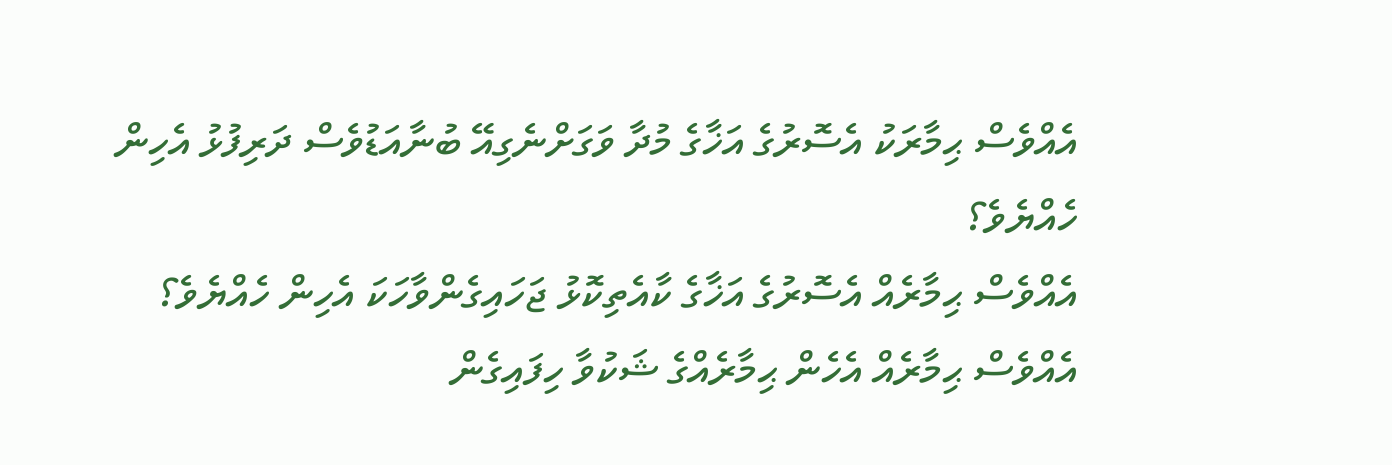އެއްވެސް ޙިމާރަކު އެސޮރުގެ އަޚާގެ މުދާ ވަގަށްނެގިއޭ ބުނާއަޑުވެސް ދަރިފުޅު އެހިން ހެއްޔެވެ؟
އެއްވެސް ޙިމާރެއް އެސޮރުގެ އަޚާގެ ކާއެތިކޮޅު ޖަހައިގެންވާހަކަ އެހިން ހެއްޔެވެ؟
އެއްވެސް ޙިމާރެއް އެހެން ޙިމާރެއްގެ ޝަކުވާ ހިފައިގެން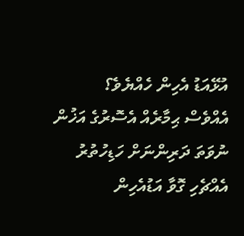އުޅޭއަޑު އެހިން ހެއްޔެވެ؟
އެއްވެސް ޙިމާރެއް އެސޮރުގެ އަޚުން ނުވަތަ ދަރިންނަށް ހަޑިހުތުރު އެއްޗެހި ގޮވާ އަޑުއެހިން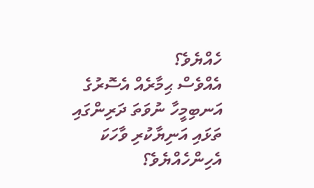ހެއްޔެވެ؟
އެއްވެސް ޙިމާރެއް އެސޮރުގެ އަނބިމީހާ ނުވަތަ ދަރިންގައި ތަޅައި އަނިޔާކުރި ވާހަކަ އެހިންހެއްޔެވެ؟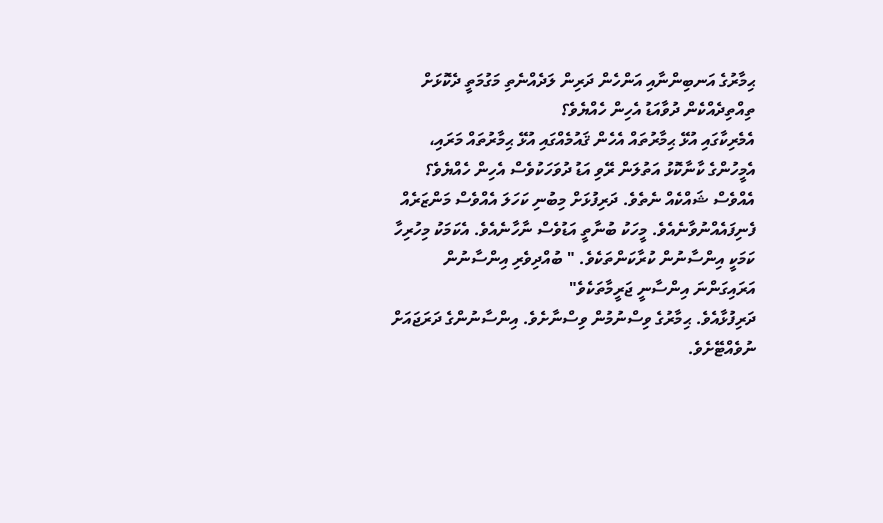ޙިމާރުގެ އަނބިންނާއި އަންހެން ދަރިން ލަދެއްނެތި މަގުމަތީ ދެކޮޅަށް ތިއްތިދެއްކެން ދުވާއަޑު އެހިން ހެއްޔެވެ؟
އެމެރިކާގައި އުޅޭ ޙިމާރުތައް އެހެން ޤައުމެއްގައި އުޅޭ ޙިމާރުތައް މަރައި، އެމީހުންގެ ކާނާކޮޅު އަތުލަން ރޭވި އަޑު ދުވަހަކުވެސް އެހިން ހެއްޔެވެ؟
އެއްވެސް ޝައްކެއް ނެތެވެ. ދަރިފުޅަށް މިބުނި ކަހަލަ އެއްވެސް މަންޒަރެއް ފެނިފައެއްނުވާނެއެވެ. މީހަކު ބުނާތީ އަޑުވެސް ނާހާނެއެވެ. އެކަމަކު މިހުރިހާ ކަމަކީ އިންސާނުން ކުރާކަންތަކެވެ. " ބުއްދިވެރި އިންސާނުން އަރައިގަންނަ އިންސާނީ ޖަރީމާތަކެވެ"
ދަރިފުޅާއެވެ. ޙިމާރުގެ ވިސްނުމުން ވިސްނާށެވެ. އިންސާނުންގެ ދަރަޖައަށް ނުވެއްޓޭށެވެ.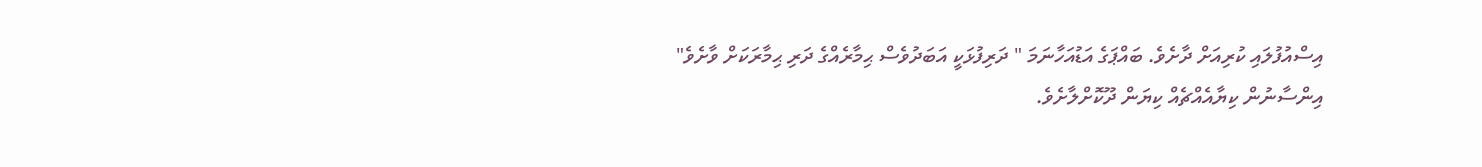އިސްއުފުލައި ކުރިއަށް ދާށެވެ. ބައްޕަގެ އަޑުއަހާނަމަ " ދަރިފުޅަކީ އަބަދުވެސް ޙިމާރެއްގެ ދަރި ޙިމާރަކަށް ވާށެވެ"
އިންސާނުން ކިޔާއެއްޗެއް ކިޔަން ދޫކޮށްލާށެވެ.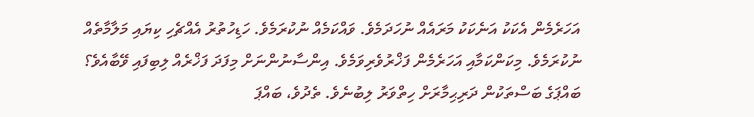އަހަރެމެން އެކަކު އަނެކަކު މަރައެއް ނުހަދަމެވެ. ވައްކަމެއް ނުކުރަމެވެ. ހަޑިހުތުރު އެއްޗެހި ކިޔައި މަލާމާތެއް ނުކުރަމެވެ. މިކަންކަމާއި އަހަރެމެން ފަޚްރުވެރިވަމެވެ. އިންސާނުންނަށް މިފަދަ ފަޚްރެއް ލިބިފައި ވޭބާއެވެ؟
ބައްޕަގެ ބަސްތަކުން ދަރިޙިމާރަށް ހިތްވަރު ލިބުނެވެ. ތެދުވެ، ބައްޕަ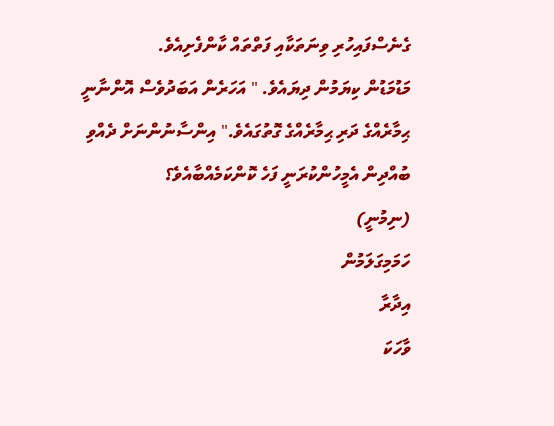ގެނެސްފައިހުރި ވިނަތަކާއި ފަތްތައް ކާންފެށިއެވެ.
މަޑުމަޑުން ކިޔަމުން ދިޔައެވެ. " އަހަރެން އަބަދުވެސް އޮންނާނީ ޙިމާރެއްގެ ދަރި ޙިމާރެއްގެ ގޮތުގައެވެ." އިންސާނުންނަށް ދެއްވި ބުއްދިން އެމީހުންކުރަނީ ފަހެ ކޮންކަމެއްބާއެވެ؟
(ނިމުނީ)
ހަމަމިގަލަމުން
އިދާރާ
ވާހަކަ